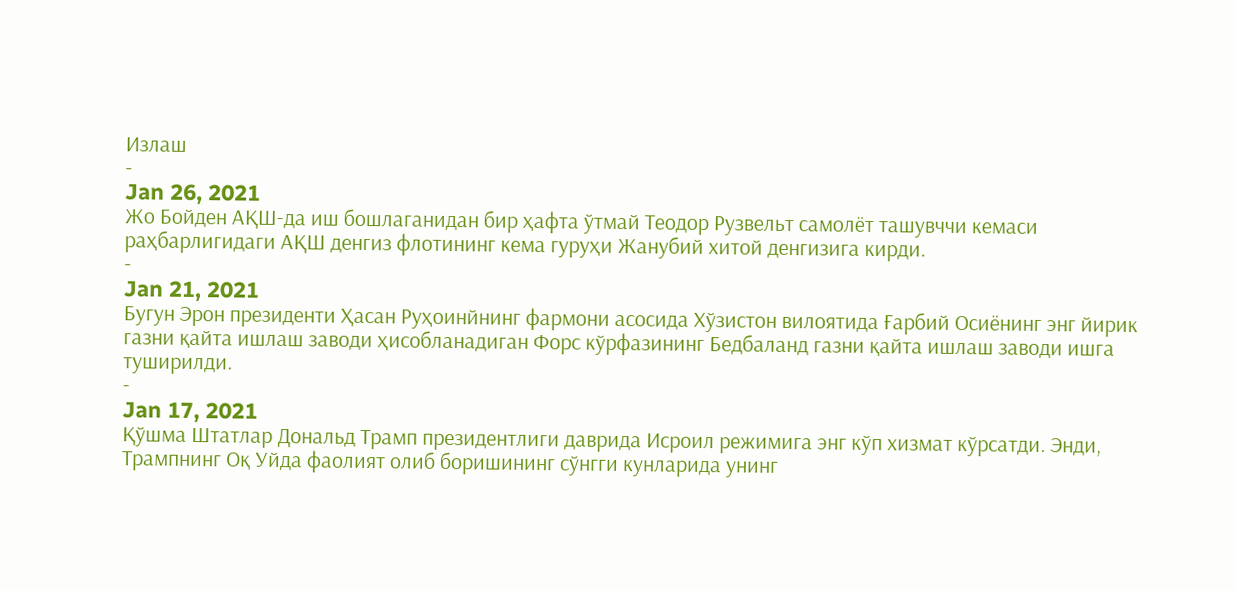Излаш
-
Jan 26, 2021
Жо Бойден АҚШ-да иш бошлаганидан бир ҳафта ўтмай Теодор Рузвельт самолёт ташувччи кемаси раҳбарлигидаги АҚШ денгиз флотининг кема гуруҳи Жанубий хитой денгизига кирди.
-
Jan 21, 2021
Бугун Эрон президенти Ҳасан Руҳоинйнинг фармони асосида Хўзистон вилоятида Ғарбий Осиёнинг энг йирик газни қайта ишлаш заводи ҳисобланадиган Форс кўрфазининг Бедбаланд газни қайта ишлаш заводи ишга туширилди.
-
Jan 17, 2021
Қўшма Штатлар Дональд Трамп президентлиги даврида Исроил режимига энг кўп хизмат кўрсатди. Энди, Трампнинг Оқ Уйда фаолият олиб боришининг сўнгги кунларида унинг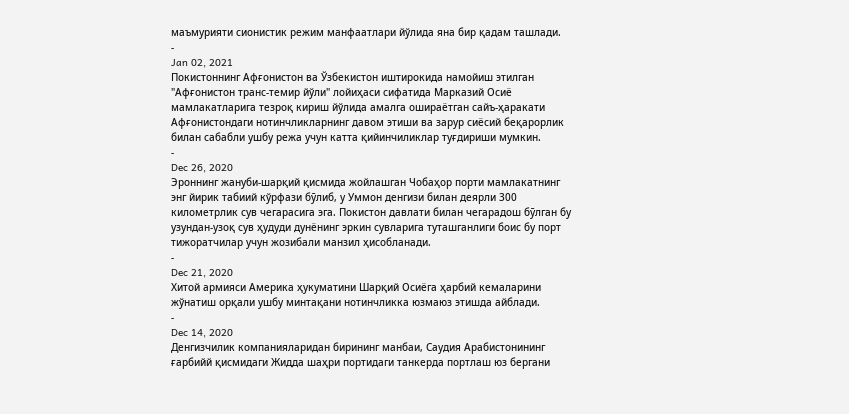маъмурияти сионистик режим манфаатлари йўлида яна бир қадам ташлади.
-
Jan 02, 2021
Покистоннинг Афғонистон ва Ўзбекистон иштирокида намойиш этилган "Афғонистон транс-темир йўли" лойиҳаси сифатида Марказий Осиё мамлакатларига тезроқ кириш йўлида амалга ошираётган сайъ-ҳаракати Афғонистондаги нотинчликларнинг давом этиши ва зарур сиёсий беқарорлик билан сабабли ушбу режа учун катта қийинчиликлар туғдириши мумкин.
-
Dec 26, 2020
Эроннинг жануби-шарқий қисмида жойлашган Чобаҳор порти мамлакатнинг энг йирик табиий кўрфази бӯлиб, у Уммон денгизи билан деярли 300 километрлик сув чегарасига эга. Покистон давлати билан чегарадош бӯлган бу узундан-узоқ сув ҳудуди дунёнинг эркин сувларига туташганлиги боис бу порт тижоратчилар учун жозибали манзил ҳисобланади.
-
Dec 21, 2020
Хитой армияси Америка ҳукуматини Шарқий Осиёга ҳарбий кемаларини жўнатиш орқали ушбу минтақани нотинчликка юзмаюз этишда айблади.
-
Dec 14, 2020
Денгизчилик компанияларидан бирининг манбаи, Саудия Арабистонининг ғарбийй қисмидаги Жидда шаҳри портидаги танкерда портлаш юз бергани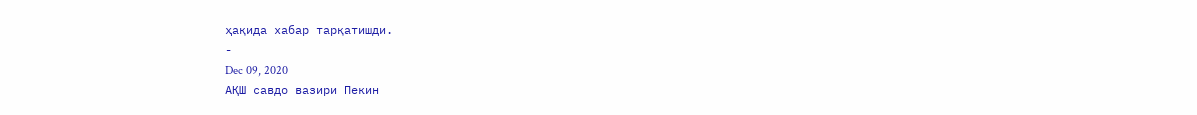ҳақида хабар тарқатишди.
-
Dec 09, 2020
АҚШ савдо вазири Пекин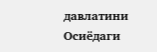давлатини Осиёдаги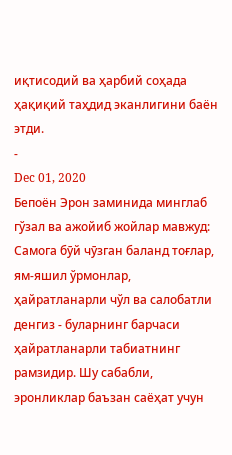иқтисодий ва ҳарбий соҳада ҳақиқий таҳдид эканлигини баён этди.
-
Dec 01, 2020
Бепоён Эрон заминида минглаб гўзал ва ажойиб жойлар мавжуд: Самога бӯй чӯзган баланд тоғлар, ям-яшил ўрмонлар, ҳайратланарли чўл ва салобатли денгиз - буларнинг барчаси ҳайратланарли табиатнинг рамзидир. Шу сабабли, эронликлар баъзан саёҳат учун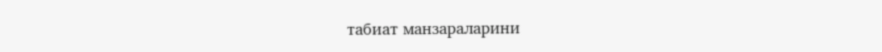табиат манзараларини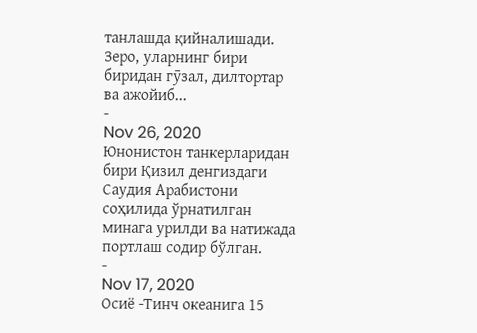танлашда қийналишади. Зеро, уларнинг бири биридан гӯзал, дилтортар ва ажойиб...
-
Nov 26, 2020
Юнонистон танкерларидан бири Қизил денгиздаги Саудия Арабистони соҳилида ўрнатилган минага урилди ва натижада портлаш содир бўлган.
-
Nov 17, 2020
Осиё -Тинч океанига 15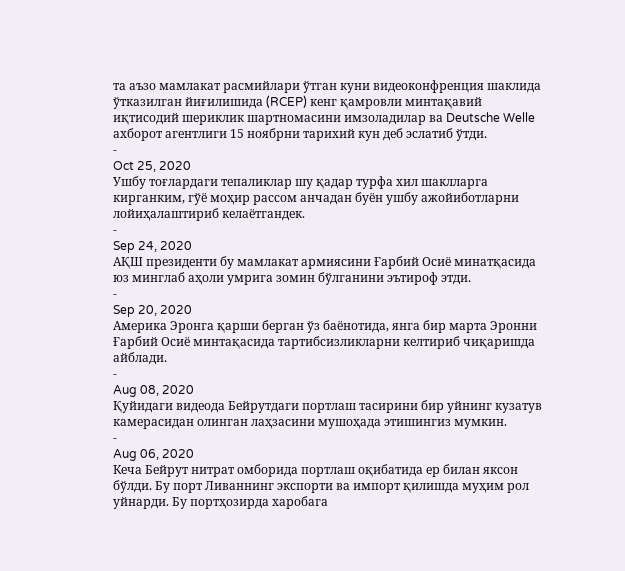та аъзо мамлакат расмийлари ўтган куни видеоконфренция шаклида ўтказилган йиғилишида (RCEP) кенг қамровли минтақавий иқтисодий шериклик шартномасини имзоладилар ва Deutsche Welle ахборот агентлиги 15 ноябрни тарихий кун деб эслатиб ўтди.
-
Oct 25, 2020
Ушбу тоғлардаги тепаликлар шу қадар турфа хил шаклларга кирганким, гўё моҳир рассом анчадан буён ушбу ажойиботларни лойиҳалаштириб келаётгандек.
-
Sep 24, 2020
АҚШ президенти бу мамлакат армиясини Ғарбий Осиё минатқасида юз минглаб аҳоли умрига зомин бўлганини эътироф этди.
-
Sep 20, 2020
Америка Эронга қарши берган ўз баёнотида, янга бир марта Эронни Ғарбий Осиё минтақасида тартибсизликларни келтириб чиқаришда айблади.
-
Aug 08, 2020
Қуйидаги видеода Бейрутдаги портлаш тасирини бир уйнинг кузатув камерасидан олинган лаҳзасини мушоҳада этишингиз мумкин.
-
Aug 06, 2020
Кеча Бейрут нитрат омборида портлаш оқибатида ер билан яксон бўлди. Бу порт Ливаннинг экспорти ва импорт қилишда муҳим рол уйнарди. Бу портҳозирда харобага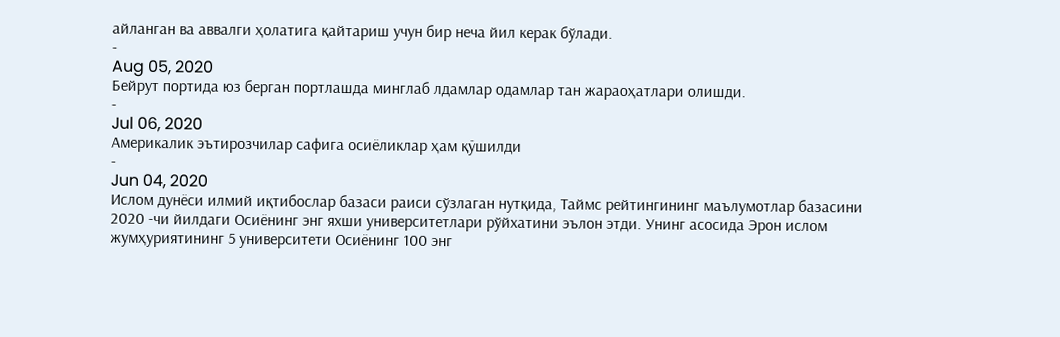айланган ва аввалги ҳолатига қайтариш учун бир неча йил керак бўлади.
-
Aug 05, 2020
Бейрут портида юз берган портлашда минглаб лдамлар одамлар тан жараоҳатлари олишди.
-
Jul 06, 2020
Америкалик эътирозчилар сафига осиёликлар ҳам қӯшилди
-
Jun 04, 2020
Ислом дунёси илмий иқтибослар базаси раиси сўзлаган нутқида, Таймс рейтингининг маълумотлар базасини 2020 -чи йилдаги Осиёнинг энг яхши университетлари рўйхатини эълон этди. Унинг асосида Эрон ислом жумҳуриятининг 5 университети Осиёнинг 100 энг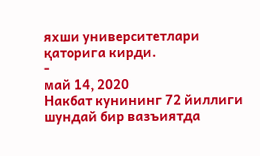яхши университетлари қаторига кирди.
-
май 14, 2020
Накбат кунининг 72 йиллиги шундай бир вазъиятда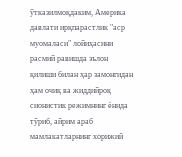ўтказилмоқдаким, Америка давлати ирқпарастлик "аср муомаласи" лойиҳасини расмий равишда эълон қилиши билан ҳар замонгидан ҳам очиқ ва жиддийроқ сионистик режимнинг ёнида тўриб, айрим араб мамлакатларнинг хорижий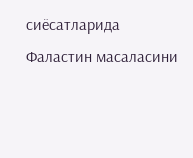сиёсатларида Фаластин масаласини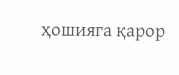ҳошияга қарор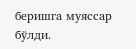беришга муяссар бўлди.